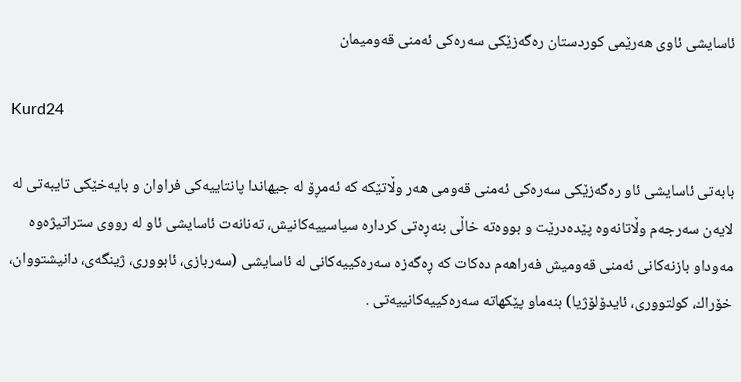ئاسایشی ئاوی هه‌رێمی كوردستان ره‌گه‌زێكی سه‌ره‌كی ئه‌منی قه‌ومیمان

Kurd24

بابه‌تى ئاسایشى ئاو ره‌گه‌زێكی سه‌ره‌كی ئه‌منی قه‌ومی هه‌ر وڵاتێكه‌ كه‌ ئه‌مڕۆ له‌ جیهاندا پانتاییه‌كى فراوان و بایه‌خێكى تایبه‌تى له‌ لایه‌ن سه‌رجه‌م وڵاتانه‌وه‌ پێده‌درێت و بووه‌ته‌ خاڵى بنه‌ڕه‌تی كرداره‌ سیاسییه‌كانیش، ته‌نانه‌ت ئاسایشی ئاو له‌ رووى ستراتیژه‌وه‌ مه‌وداو بازنه‌كانى ئه‌منی قه‌ومیش فه‌راهه‌م ده‌كات كه‌ ڕه‌گه‌زه‌ سه‌ره‌كییه‌كانی له‌ ئاسایشى (سه‌ربازى، ئابوورى، ژینگه‌ى، دانیشتووان، خۆراك، كولتوورى، ئایدۆلۆژیا) بنه‌ماو پێكهاته‌ سه‌ره‌كییه‌كانییه‌تی .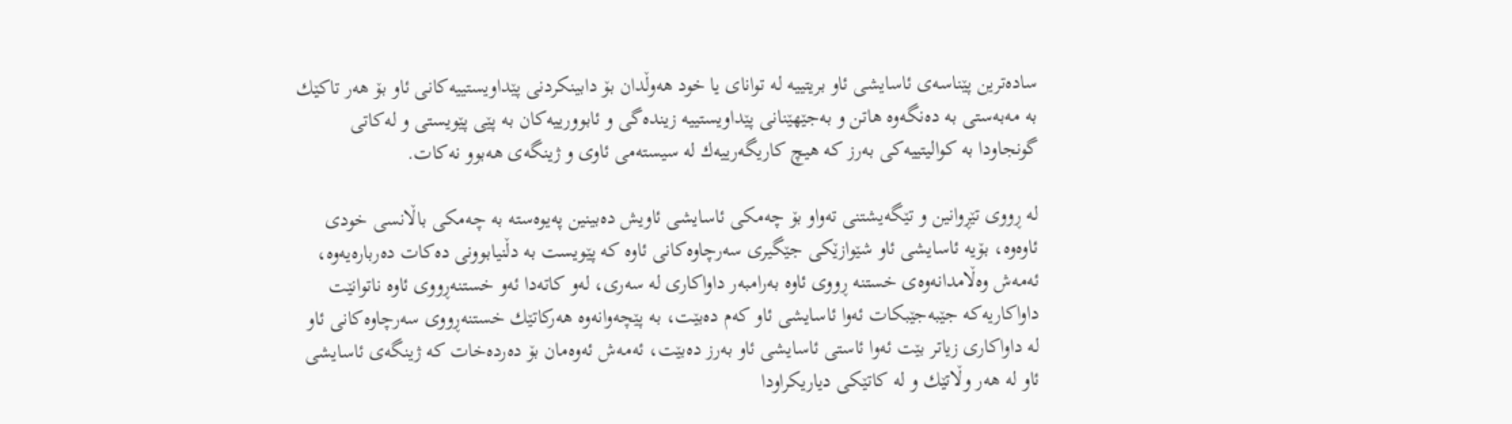ساده‌ترین پێناسه‌ی ئاسایشى ئاو بریتییه‌ له‌ تواناى یا خود هه‌وڵدان بۆ دابینكردنى پێداویستییه‌كانى ئاو بۆ هه‌ر تاكێك به‌ مه‌به‌ستى به‌ ده‌نگه‌وه‌ هاتن و به‌جێهێنانى پێداویستییه‌ زینده‌گى و ئابوورییه‌كان به‌ پێى پێویستى و له‌كاتى گونجاودا به‌ كوالیتییه‌كی به‌رز كه‌ هیچ كاریگه‌رییه‌ك له‌ سیسته‌مى ئاوى و ژینگه‌ى هه‌بوو نه‌كات.

له‌ ڕووى تێڕوانین و تێگه‌یشتنى ته‌واو بۆ چه‌مكى ئاسایشى ئاویش ده‌بینین په‌یوه‌سته‌ به‌ چه‌مكى باڵانسى خودى ئاوه‌وه‌، بۆیه‌ ئاسایشى ئاو شێوازێكى جێگیرى سه‌رچاوه‌كانى ئاوه‌ كه‌ پێویست به‌ دڵنیابوونی ده‌كات ده‌رباره‌یه‌وه‌، ئه‌مه‌ش وه‌ڵامدانه‌وه‌ى خستنه‌ ڕووى ئاوه‌ به‌رامبه‌ر داواكارى له‌ سه‌رى، له‌و كاته‌دا ئه‌و خستنه‌ڕووى ئاوه‌ ناتوانێت داواكاریه‌كه‌ جێبه‌جێبكات ئه‌وا ئاسایشى ئاو كه‌م ده‌بێت، به‌ پێچه‌وانه‌وه‌ هه‌ركاتێك خستنه‌ڕووى سه‌رچاوه‌كانى ئاو له‌ داواكارى زیاتر بێت ئه‌وا ئاستى ئاسایشى ئاو به‌رز ده‌بێت، ئه‌مه‌ش ئه‌وه‌مان بۆ ده‌رده‌خات كه‌ ژینگه‌ى ئاسایشى ئاو له‌ هه‌ر وڵاتێك و له‌ كاتێكى دیاریكراودا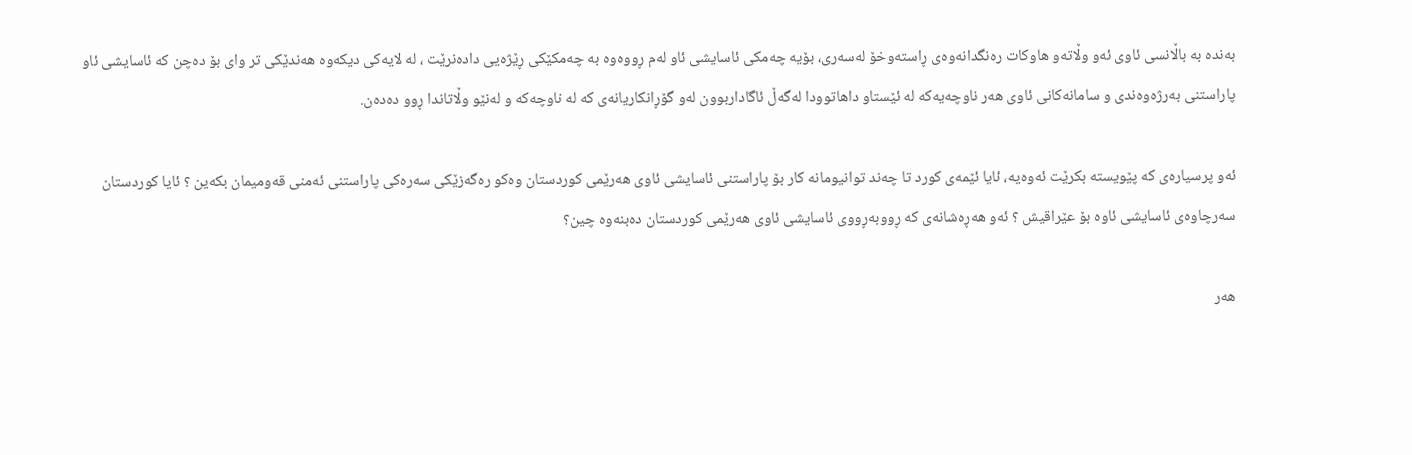به‌نده‌ به‌ باڵانسى ئاوى ئه‌و وڵاته‌و هاوكات ره‌نگدانه‌وه‌ى ڕاسته‌وخۆ له‌سه‌رى، بۆیه‌ چه‌مكى ئاسایشى ئاو له‌م ڕووه‌وه‌ به‌ چه‌مكێكى ڕێژه‌یى داده‌نرێت ، له‌ لایه‌كى دیكه‌وه‌ هه‌ندێكى تر واى بۆ ده‌چن كه‌ ئاسایشى ئاو پاراستنى به‌رژه‌وه‌ندى و سامانه‌كانى ئاوى هه‌ر ناوچه‌یه‌كه‌ له‌ ئێستاو داهاتوودا له‌گه‌ڵ ئاگاداربوون له‌و گۆڕانكاریانه‌ى كه‌ له‌ ناوچه‌كه‌ و له‌نێو وڵاتاندا ڕوو ده‌ده‌ن.

ئه‌و پرسیاره‌ی كه‌ پێویسته‌ بكرێت ئه‌وه‌یه‌، ئایا ئێمه‌ى كورد تا چه‌ند توانیومانه‌ كار بۆ پاراستنی ئاسایشى ئاوى هه‌رێمى كوردستان وه‌كو ره‌گه‌زێكی سه‌ره‌كی پاراستنی ئه‌منی قه‌ومیمان بكه‌ین ؟ ئایا كوردستان سه‌رچاوه‌ی ئاسایشی ئاوه‌ بۆ عێراقیش ؟ ئه‌و هه‌ڕه‌شانه‌ى كه‌ ڕووبه‌ڕووى ئاسایشى ئاوی هه‌رێمی كوردستان ده‌بنه‌وه‌ چین؟

هه‌ر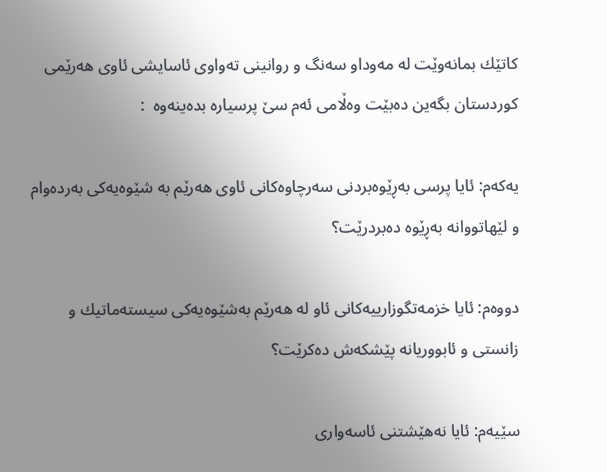كاتێك بمانه‌وێت له‌ مه‌وداو سه‌نگ و روانینی ته‌واوی ئاسایشی ئاوی هه‌رێمی كوردستان بگه‌ین ده‌بێت وه‌ڵامی ئه‌م سێ پرسیاره‌ بده‌ینه‌وه‌  :

یه‌كه‌م: ئایا پرسى به‌ڕێوه‌بردنى سه‌رچاوه‌كانى ئاوی هه‌رێم به‌ شێوه‌یه‌كى به‌رده‌وام و لێهاتووانه‌ به‌ڕێوه‌ ده‌بردرێت؟

دووه‌م: ئایا خزمه‌تگوزارییه‌كانى ئاو له‌ هه‌رێم به‌شێوه‌یه‌كى سیسته‌ماتیك و زانستى و ئابووریانه‌ پێشكه‌ش ده‌كرێت؟

سێیه‌م: ئایا نه‌هێشتنى ئاسه‌وارى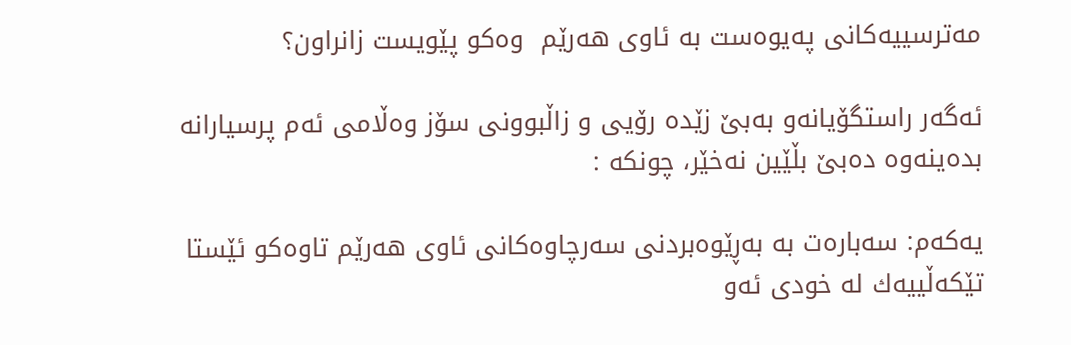مه‌ترسییه‌كانى په‌یوه‌ست به‌ ئاوی هه‌رێم  وه‌كو پێویست زانراون؟

ئه‌گه‌ر راستگۆیانه‌و به‌بێ زێده‌ رۆیی و زاڵبوونی سۆز وه‌ڵامی ئه‌م پرسیارانه‌ بده‌ینه‌وه‌ ده‌بێ بڵێین نه‌خێر، چونكه‌ :

یه‌كه‌م: سه‌باره‌ت به‌ به‌ڕێوه‌بردنی سه‌رچاوه‌كانی ئاوی هه‌رێم تاوه‌كو ئێستا تێكه‌ڵییه‌ك له‌ خودی ئه‌و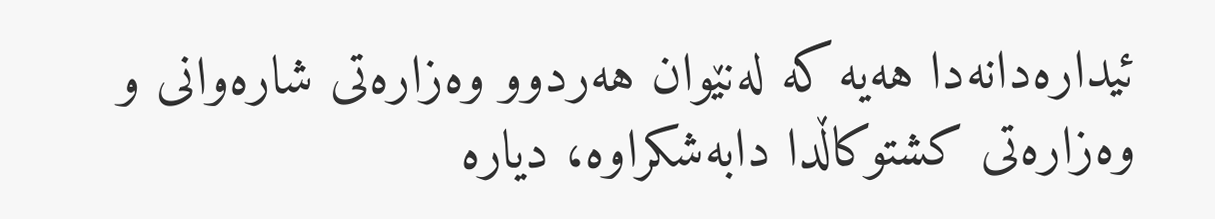ئیداره‌دانه‌دا هه‌یه‌ كه‌ له‌نێوان هه‌ردوو وه‌زاره‌تی شاره‌وانی و وه‌زاره‌تی كشتوكاڵدا دابه‌شكراوه‌، دیاره‌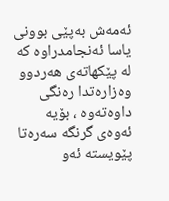ئه‌مه‌ش به‌پێی بوونی یاسا ئه‌نجامدراوه‌ كه‌ له‌ پێكهاته‌ی هه‌ردوو وه‌زاره‌تدا ره‌نگی داوه‌ته‌وه‌ ، بۆیه‌ ئه‌وه‌ی گرنگه‌ سه‌ره‌تا پێویسته‌ ئه‌و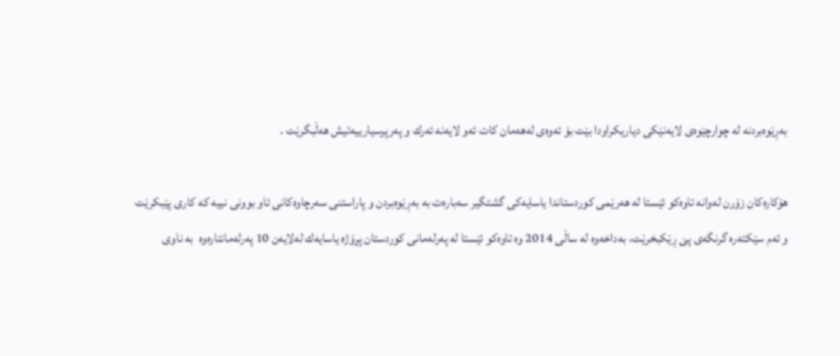به‌ڕێوه‌بردنه‌ له‌ چوارچێوه‌ی لایه‌نێكی دیاریكراودا بێت بۆ ئه‌وه‌ی له‌هه‌مان كات ئه‌و لایه‌نه‌ ئه‌رك و په‌رپرسیارییه‌تیش هه‌ڵبگرێت .

هۆكاره‌كان زۆرن له‌وانه‌ تاوه‌كو ئێستا له‌ هه‌رێمی كوردستاندا یاسایه‌كی گشتگیر سه‌باره‌ت به‌ به‌ڕێوه‌بردن و پاراستنی سه‌رچاوه‌كانی ئاو بوونی نییه‌ كه‌ كارى پێبكرێت و ئه‌م سێكته‌ره‌ گرنگه‌ى پێ ڕێكبخرێت، به‌داخه‌وه‌ له‌ ساڵى 2014 وه‌ تاوه‌كو ئێستا له‌ په‌رله‌مانى كوردستان پڕۆژه‌ یاسایه‌ك له‌لایه‌ن 10 په‌رله‌مانتاره‌وه‌  به‌ ناوى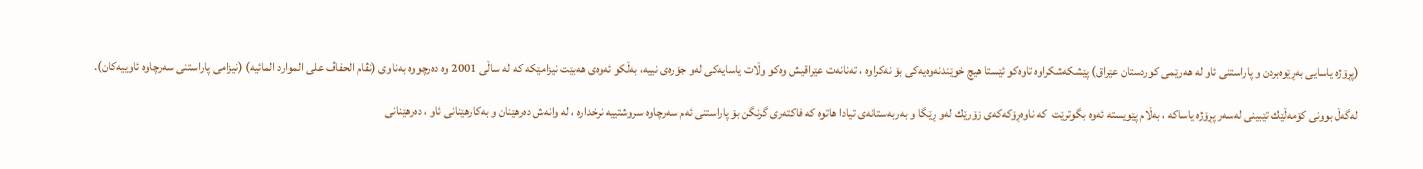(پڕۆژه‌ یاسایى به‌ڕێوه‌بردن و پاراستنى ئاو له‌ هه‌رێمى كوردستان عێراق) پێشكه‌شكراوه‌ تاوه‌كو ئێستا هیچ خوێندنه‌وه‌یه‌كى بۆ نه‌كراوه‌ ، ته‌نانه‌ت عێراقیش وه‌كو وڵات یاسایه‌كى له‌و جۆره‌ى نییه‌، به‌ڵكو ئه‌وه‌ى هه‌بێت نیزامێكه‌ كه‌ له‌ ساڵى 2001 وه‌ ده‌رچووه‌ به‌ناوى (نڤام الحفاڤ على الموارد المائیه‌) (نیزامى پاراستنى سه‌رچاوه‌ ئاوییه‌كان).

له‌گه‌ڵ بوونی كۆمه‌ڵێك تێبینی له‌سه‌ر پڕۆژه‌ یاساكه‌ ، به‌ڵام پێویسته‌ ئه‌وه‌ بگوترێت  كه‌ ناوه‌ڕۆكه‌كه‌ی زۆرێك له‌و ڕێگا و به‌ربه‌ستانه‌ى تیادا هاتوه‌ كه‌ فاكته‌رى گرنگن بۆ پاراستنى ئه‌م سه‌رچاوه‌ سروشتییه‌ نرخداره‌ ، له‌ وانه‌ش ده‌رهێنان و به‌كارهێنانى ئاو ، ده‌رهێنانى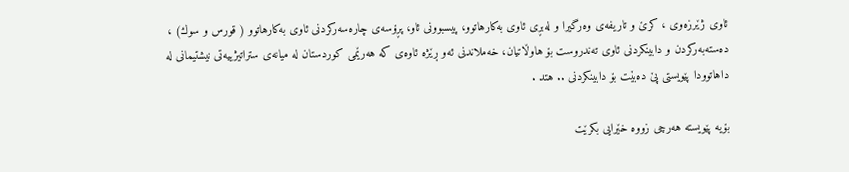ئاوى ژێرزه‌وى ، كرێ و تاریفه‌ى وه‌رگیرا و له‌بڕى ئاوى به‌كارهاتوو، پیسبوونى ئاو، پڕۆسه‌ی چاره‌سه‌ركردنی ئاوی به‌كارهاتوو ( قورس و سوك) ، ده‌سته‌به‌ركردن و دابینكردنى ئاوى ته‌ندروست بۆ هاوڵاتیان، خه‌ملاندنى ئه‌و ڕێژه‌ ئاوه‌ی كه‌ هه‌رێمى كوردستان له‌ میانه‌ى ستراتیژییه‌تى نیشتیمانى له‌ داهاتوودا پێویستى پێ ده‌بێت بۆ دابینكردنى .. هتد .

بۆیه‌ پێویسته‌ هه‌رچی زووه‌ خێرایی بكرێت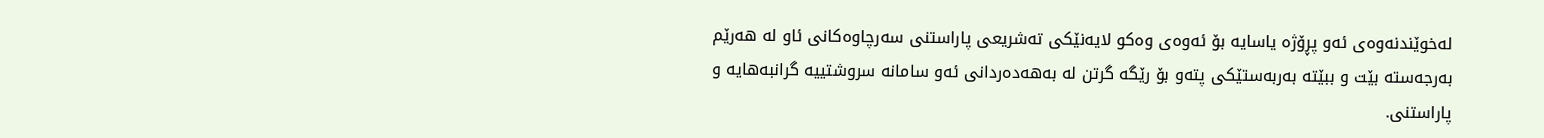له‌خوێندنه‌وه‌ی ئه‌و پڕۆژه‌ یاسایه‌ بۆ ئه‌وه‌ی وه‌كو لایه‌نێكی ته‌شریعی پاراستنی سه‌رچاوه‌كانی ئاو له‌ هه‌رێم به‌رجه‌سته‌ بێت و ببێته‌ به‌ربه‌ستێكی پته‌و بۆ رێگه‌ گرتن له‌ به‌هه‌ده‌ردانی ئه‌و سامانه‌ سروشتییه‌ گرانبه‌هایه‌ و پاراستنی.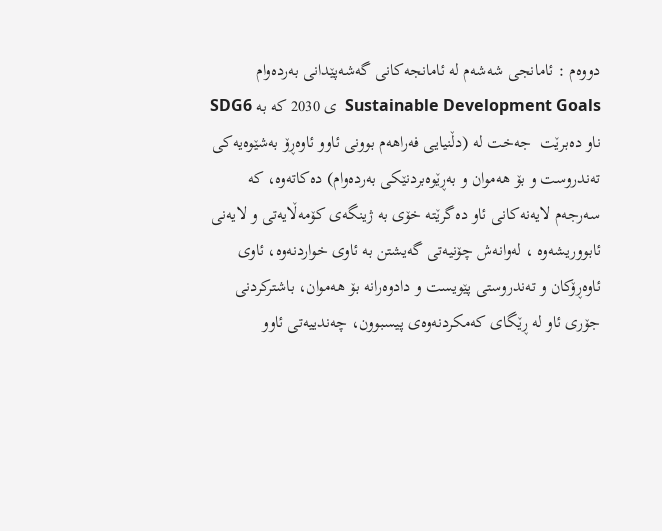دووه‌م : ئامانجی شه‌شه‌م له‌ ئامانجه‌كانی گه‌شه‌پێدانی به‌رده‌وام Sustainable Development Goals  ی 2030 كه‌ به‌ SDG6  ناو ده‌برێت  جه‌خت له‌ (دڵنیایى فه‌راهه‌م بوونى ئاوو ئاوه‌ڕۆ به‌شێوه‌یه‌كى ته‌ندروست و بۆ هه‌موان و به‌ڕێوه‌بردنێكى به‌رده‌وام) ده‌كاته‌وه‌، كه‌ سه‌رجه‌م لایه‌نه‌كانى ئاو ده‌گرێته‌ خۆى به‌ ژینگه‌ى كۆمه‌ڵایه‌تى و لایه‌نى ئابووریشه‌وه‌ ، له‌وانه‌ش چۆنیه‌تى گه‌یشتن به‌ ئاوى خواردنه‌وه‌، ئاوی ئاوه‌ڕۆكان و ته‌ندروستى پێویست و دادوه‌رانه‌ بۆ هه‌موان، باشتركردنى جۆرى ئاو له‌ ڕێگاى كه‌مكردنه‌وه‌ى پیسبوون، چه‌ندییه‌تى ئاوو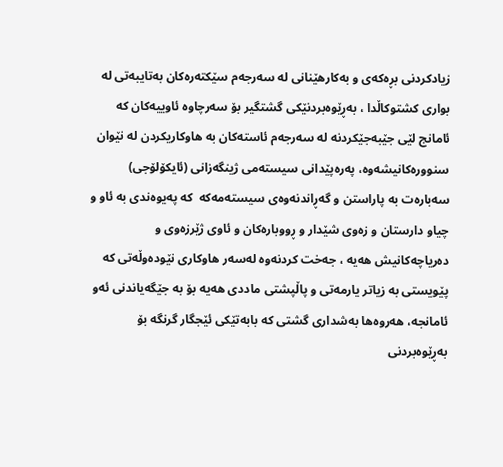زیادكردنى بڕه‌كه‌ى و به‌كارهێنانى له‌ سه‌رجه‌م سێكته‌ره‌كان به‌تایبه‌تى له‌ بوارى كشتوكاڵدا ، به‌ڕێوه‌بردنێكی گشتگیر بۆ سه‌رچاوه‌ ئاوییه‌كان كه‌ ئامانج لێى جێبه‌جێكردنه‌ له‌ سه‌رجه‌م ئاسته‌كان به‌ هاوكاریكردن له‌ نێوان سنووره‌كانیشه‌وه‌، په‌ره‌پێدانی سیسته‌مى ژینگه‌زانى (ئایكۆلۆجى) سه‌باره‌ت به‌ پاراستن و گه‌ڕاندنه‌وه‌ى سیسته‌مه‌كه‌  كه‌ په‌یوه‌ندى به‌ ئاو و چیاو دارستان و زه‌وى شێدار و ڕووباره‌كان و ئاوى ژێرزه‌وى و ده‌ریاچه‌كانیش هه‌یه‌ ، جه‌خت كردنه‌وه‌ له‌سه‌ر هاوكارى نێوده‌وڵه‌تى كه‌ پێویستى به‌ زیاتر یارمه‌تى و پاڵپشتی ماددی هه‌یه‌ بۆ به‌ جێگه‌یاندنى ئه‌و ئامانجه‌، هه‌روه‌ها به‌شدارى گشتى كه‌ بابه‌تێكى ئێجگار گرنگه‌ بۆ به‌ڕێوه‌بردنى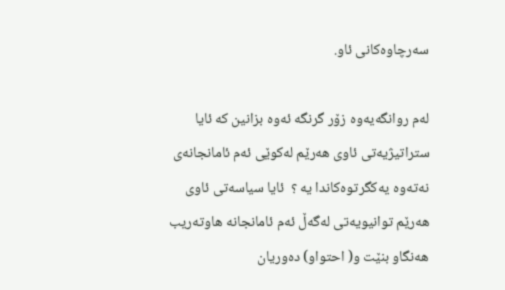سه‌رچاوه‌كانى ئاو.

له‌م روانگه‌یه‌وه‌ زۆر گرنگه‌ ئه‌وه‌ بزانین كه‌ ئایا ستراتیژیه‌تی ئاوی هه‌رێم له‌كوێی ئه‌م ئامانجانه‌ی  نه‌ته‌وه‌ یه‌كگرتوه‌كاندا یه‌ ؟  ئایا سیاسه‌تی ئاوی هه‌رێم توانیویه‌تی له‌گه‌ڵ ئه‌م ئامانجانه‌ هاوته‌ریب هه‌نگاو بنێت و( احتوا‌و) ده‌وریان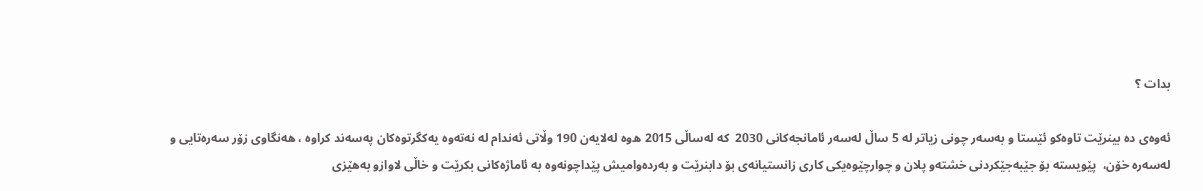بدات ؟

ئه‌وه‌ی ده‌ بینرێت تاوه‌كو ئێستا و به‌سه‌ر چونی زیاتر له‌ 5 ساڵ له‌سه‌ر ئامانجه‌كانی 2030  كه‌ له‌ساڵی 2015 ه‌وه‌ له‌لایه‌ن 190 وڵاتی ئه‌ندام له‌ نه‌ته‌وه‌ یه‌كگرتوه‌كان په‌سه‌ند كراوه‌ ، هه‌نگاوی زۆر سه‌ره‌تایی و له‌سه‌ره‌ خۆن،  پێویسته‌ بۆ جێبه‌جێكردنی خشته‌و پلان و چوارچێوه‌یكى كاری زانستیانه‌ی بۆ دابنرێت و به‌رده‌وامیش پێداچونه‌وه‌ به‌ ئاماژه‌كانی بكرێت و خاڵی لاوازو به‌هێزی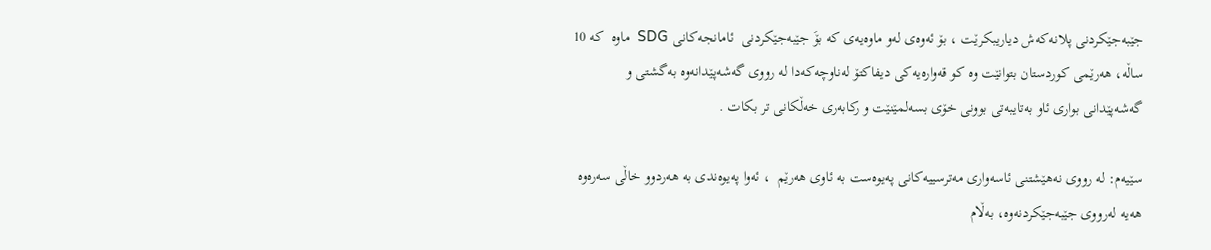جێبه‌جێكردنی پلانه‌كه‌ش دیاریبكرێت ، بۆ ئه‌وه‌ی له‌و ماوه‌یه‌ی كه‌ بۆَ جێبه‌جێكردنی  ئامانجه‌كانی SDG  ماوه‌  كه‌ 10 ساڵه‌، هه‌رێمی كوردستان بتوانێت وه‌ كو قه‌واره‌یه‌كی دیفاكتۆ له‌ناوچه‌كه‌دا له‌ رووی گه‌شه‌پێدانه‌وه‌ به‌گشتی و گه‌شه‌پێدانی بواری ئاو به‌تایبه‌تی بوونی خۆی بسه‌لمێنێت و ركابه‌ری خه‌ڵكانی تر بكات .

سێیه‌م: له‌ رووی نه‌هێشتنی ئاسه‌وارى مه‌ترسییه‌كانى په‌یوه‌ست به‌ ئاوی هه‌رێم  ، ئه‌وا په‌یوه‌ندی به‌ هه‌ردوو خاڵی سه‌ره‌وه‌ هه‌یه‌ له‌رووی جێبه‌جێكردنه‌وه‌، به‌ڵام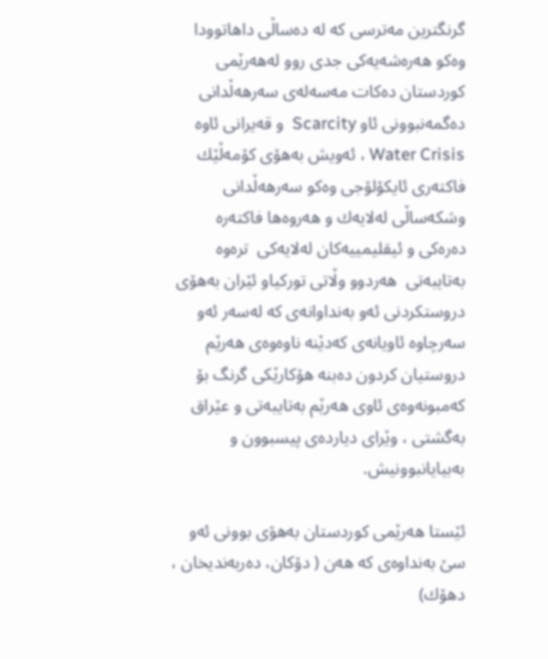گرنگترین مه‌ترسی كه‌ له‌ ده‌ساڵی داهاتوودا وه‌كو هه‌ره‌شه‌یه‌كی جدی روو له‌هه‌رێمی كوردستان ده‌كات مه‌سه‌له‌ی سه‌رهه‌ڵدانی ده‌گمه‌نبوونی ئاو Scarcity  و قه‌یرانی ئاوه‌ Water Crisis ، ئه‌ویش به‌هۆی كۆمه‌ڵێك فاكته‌ری ئایكۆلۆجی وه‌كو سه‌رهه‌ڵدانی وشكه‌ساڵی له‌لایه‌ك و هه‌روه‌ها فاكته‌ره‌ ده‌ره‌كی و ئیقلیمییه‌كان له‌لایه‌كی  تره‌وه‌ به‌تایبه‌تی  هه‌ردوو وڵاتی توركیاو ئێران به‌هۆی دروستكردنی ئه‌و به‌نداوانه‌ی كه‌ له‌سه‌ر ئه‌و سه‌رچاوه‌ ئاویانه‌ی كه‌دێنه‌ ناوه‌وه‌ی هه‌رێم دروستیان كردون ده‌بنه‌ هۆكارێكی گرنگ بۆ كه‌مبونه‌وه‌ی ئاوی هه‌رێم به‌تایبه‌تی و عێراق به‌گشتی ، وێرای دیارده‌ی پیسبوون و  به‌بیایانبوونیش.

ئێستا هه‌رێمی كوردستان به‌هۆی بوونی ئه‌و سێ به‌نداوه‌ی كه‌ هه‌ن ( دۆكان، ده‌ربه‌ندیخان ، دهۆك)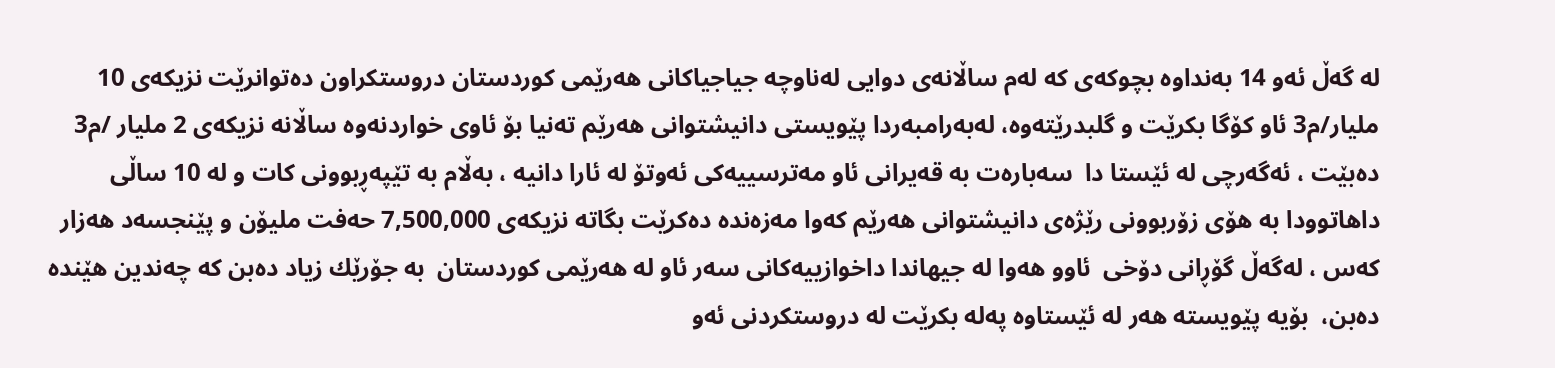له‌ گه‌ڵ ئه‌و 14 به‌نداوه‌ بچوكه‌ی كه‌ له‌م ساڵانه‌ی دوایی له‌ناوچه‌ جیاجیاكانی هه‌رێمی كوردستان دروستكراون ده‌توانرێت نزیكه‌ی 10 ملیار/م3 ئاو كۆگا بكرێت و گلبدرێته‌وه‌، له‌به‌رامبه‌ردا پێویستی دانیشتوانی هه‌رێم ته‌نیا بۆ ئاوی خواردنه‌وه‌ ساڵانه‌ نزیكه‌ی 2 ملیار /م3 ده‌بێت ، ئه‌گه‌رچی له‌ ئێستا دا  سه‌باره‌ت به‌ قه‌یرانی ئاو مه‌ترسییه‌كی ئه‌وتۆ له‌ ئارا دانیه‌ ، به‌ڵام به‌ تێپه‌ڕبوونی كات و له‌ 10 ساڵی داهاتوودا به‌ هۆی زۆربوونی رێژه‌ی دانیشتوانی هه‌رێم كه‌وا مه‌زه‌نده‌ ده‌كرێت بگاته‌ نزیكه‌ی 7,500,000 حه‌فت ملیۆن و پێنجسه‌د هه‌زار كه‌س ، له‌گه‌ڵ گۆڕانی دۆخی  ئاوو هه‌وا له‌ جیهاندا داخوازییه‌كانی سه‌ر ئاو له‌ هه‌رێمی كوردستان  به‌ جۆرێك زیاد ده‌بن كه‌ چه‌ندین هێنده‌ ده‌بن،  بۆیه‌ پێویسته‌ هه‌ر له‌ ئێستاوه‌ په‌له‌ بكرێت له‌ دروستكردنی ئه‌و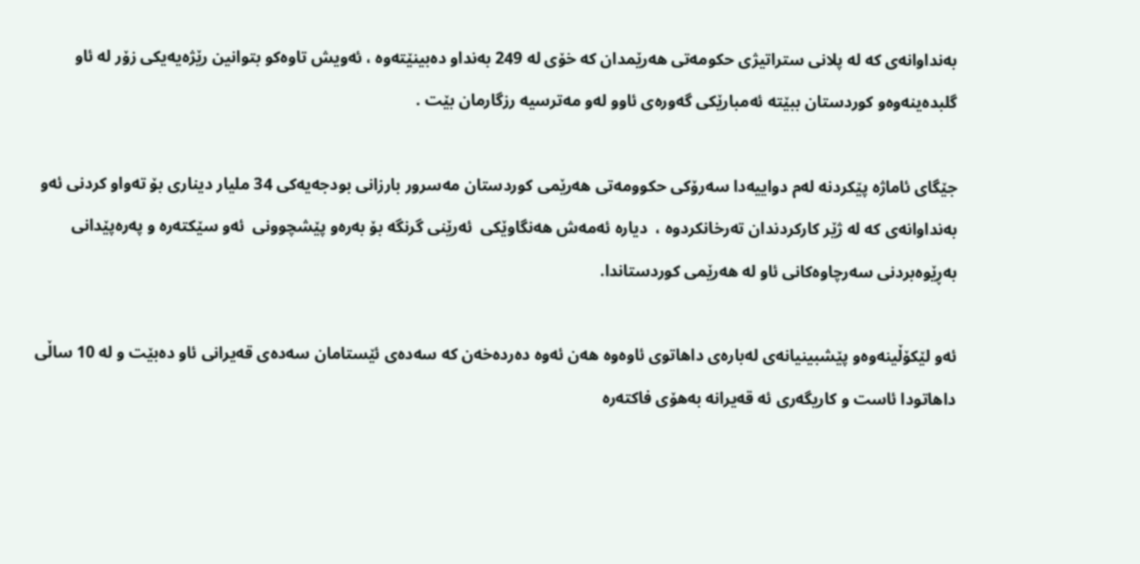به‌نداوانه‌ی كه‌ له‌ پلانی ستراتیژی حكومه‌تی هه‌رێمدان كه‌ خۆی له‌ 249 به‌نداو ده‌بینێته‌وه‌ ، ئه‌ویش تاوه‌كو بتوانین رێژه‌یه‌یكی زۆر له‌ ئاو گلبده‌ینه‌وه‌و كوردستان ببێته‌ ئه‌مبارێكی گه‌وره‌ی ئاوو له‌و مه‌ترسیه‌ رزگارمان بێت .

جێگای ئاماژه‌ پێكردنه‌ له‌م دواییه‌دا سه‌رۆكی حكوومه‌تی هه‌رێمی كوردستان مه‌سرور بارزانی بودجه‌یه‌كی 34 ملیار دیناری بۆ ته‌واو كردنی ئه‌و به‌نداوانه‌ی كه‌ له‌ ژێر كاركردندان ته‌رخانكردوه‌ ،  دیاره‌ ئه‌مه‌ش هه‌نگاوێكی  ئه‌رێنی گرنگه‌ بۆ به‌ره‌و پێشچوونی  ئه‌و سێكته‌ره‌ و په‌ره‌پێدانی به‌ڕێوه‌بردنی سه‌رچاوه‌كانی ئاو له‌ هه‌رێمی كوردستاندا.

ئه‌و لێكۆڵینه‌وه‌و پێشبینیانه‌ی له‌باره‌ی داهاتوی ئاوه‌وه‌ هه‌ن ئه‌وه‌ ده‌رده‌خه‌ن كه‌ سه‌ده‌ی ئێستامان سه‌ده‌ی قه‌یرانی ئاو ده‌بێت و له‌ 10 ساڵی داهاتودا ئاست و كاریگه‌ری ئه‌ قه‌یرانه‌ به‌هۆی فاكته‌ره‌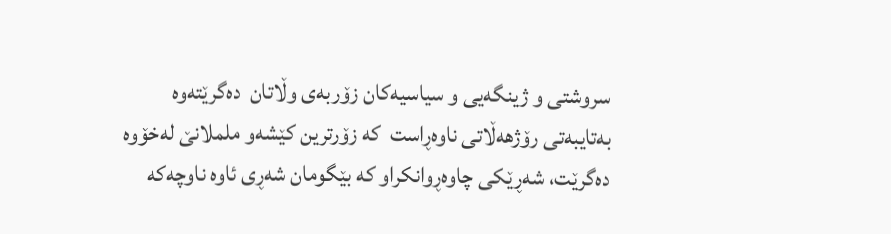سروشتی و ژینگه‌یی و سیاسیه‌كان زۆربه‌ی وڵاتان  ده‌گرێته‌وه‌ به‌تایبه‌تی رۆژهه‌ڵاتی ناوه‌ڕاست  كه‌ زۆرترین كێشه‌و ململانێ له‌خۆوه‌ ده‌گرێت، شه‌ڕێكی چاوه‌ڕوانكراو كه‌ بێگومان شه‌ڕی ئاوه‌ ناوچه‌كه‌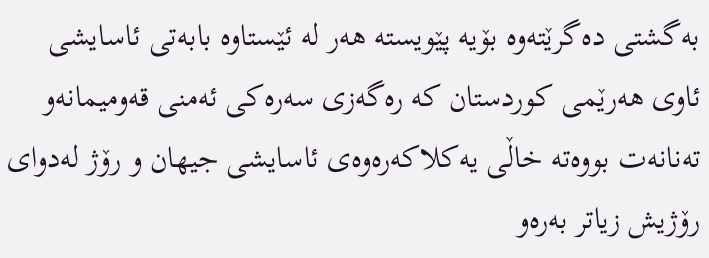به‌گشتی ده‌گرێته‌وه‌ بۆیه‌ پێویسته‌ هه‌ر له‌ ئێستاوه‌ بابه‌تی ئاسایشی ئاوی هه‌رێمی كوردستان كه‌ ره‌گه‌زی سه‌ره‌كی ئه‌منی قه‌ومیمانه‌و ته‌نانه‌ت بووه‌ته‌ خاڵی یه‌كلاكه‌ره‌وه‌ی ئاسایشی جیهان و رۆژ له‌دوای رۆژیش زیاتر به‌ره‌و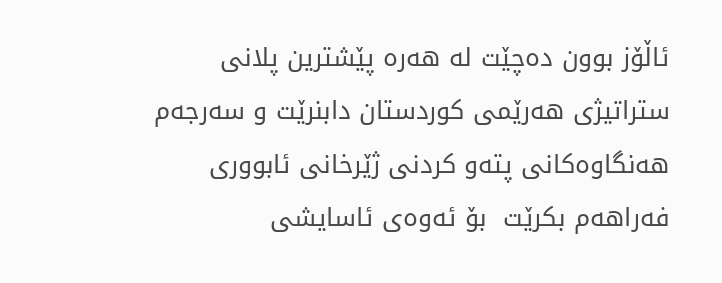ئاڵۆز بوون ده‌چێت له‌ هه‌ره‌ پێشترین پلانی ستراتیژی هه‌رێمی كوردستان دابنرێت و سه‌رجه‌م هه‌نگاوه‌كانی پته‌و كردنی ژێرخانی ئابووری فه‌راهه‌م بكرێت  بۆ ئه‌وه‌ی ئاسایشی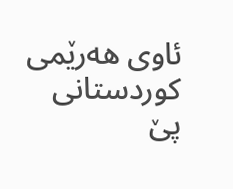ئاوی هه‌رێمی كوردستانی پێ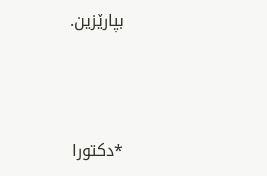بپارێزین.



*دكتورا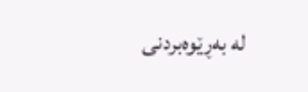له‌ به‌ڕێوه‌بردنی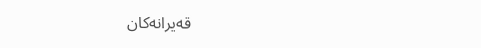قه‌یرانه‌كان